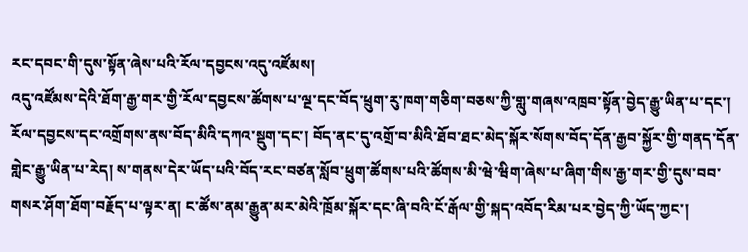རང་དབང་གི་དུས་སྟོན་ཞེས་པའི་རོལ་དབྱངས་འདུ་འཛོམས།
འདུ་འཛོམས་དེའི་ཐོག་རྒྱ་གར་གྱི་རོལ་དབྱངས་ཚོགས་པ་ལྔ་དང་བོད་ཕྲུག་རུ་ཁག་གཅིག་བཅས་ཀྱི་གླུ་གཞས་འཁྲབ་སྟོན་བྱེད་རྒྱུ་ཡིན་པ་དང་། རོལ་དབྱངས་དང་འགྲོགས་ནས་བོད་མིའི་དཀའ་སྡུག་དང་། བོད་ནང་དུ་འགྲོ་བ་མིའི་ཐོབ་ཐང་མེད་སྐོར་སོགས་བོད་དོན་རྒྱབ་སྐྱོར་གྱི་གནད་དོན་གླེང་རྒྱུ་ཡིན་པ་རེད། ས་གནས་དེར་ཡོད་པའི་བོད་རང་བཙན་སློབ་ཕྲུག་ཚོགས་པའི་ཚོགས་མི་ཝེ་ཝིག་ཞེས་པ་ཞིག་གིས་རྒྱ་གར་གྱི་དུས་བབ་གསར་ཤོག་ཐོག་བརྗོད་པ་ལྟར་ན། ང་ཚོས་ནམ་རྒྱུན་མར་མེའི་ཁྲོམ་སྐོར་དང་ཞི་བའི་ངོ་རྒོལ་གྱི་སྐད་འབོད་རིམ་པར་བྱེད་ཀྱི་ཡོད་ཀྱང་།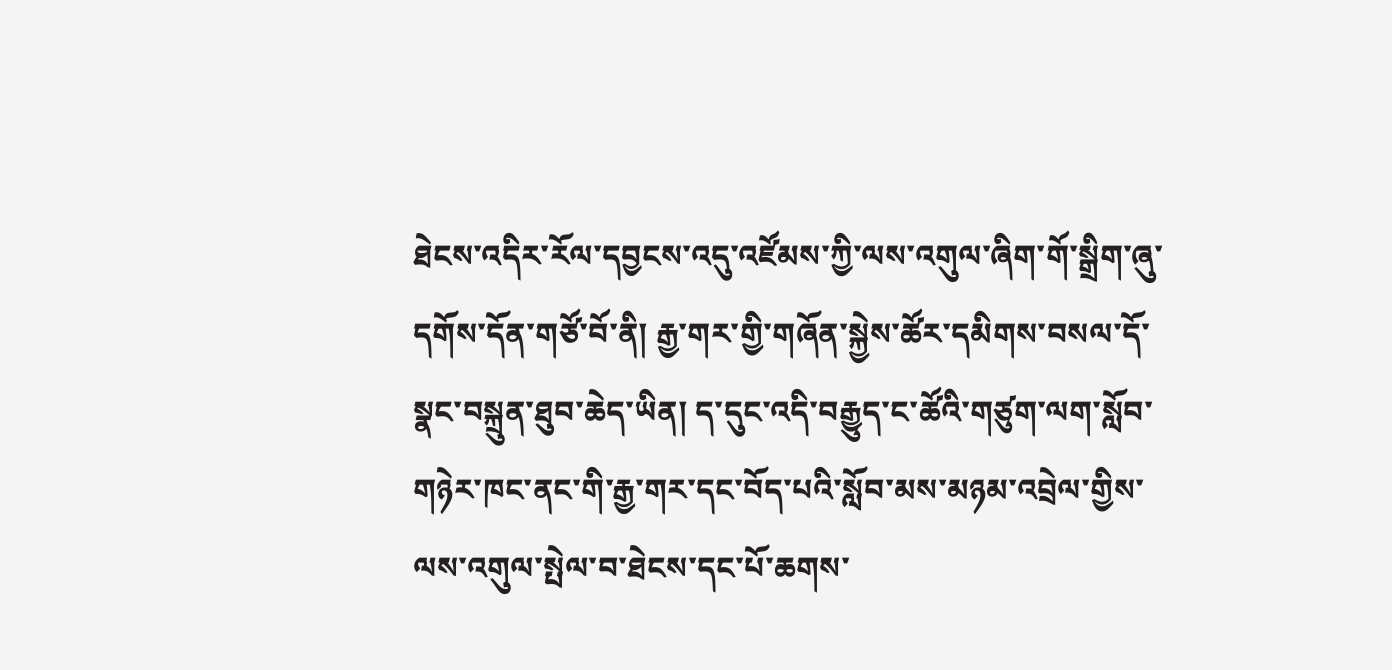ཐེངས་འདིར་རོལ་དབྱངས་འདུ་འཛོམས་ཀྱི་ལས་འགུལ་ཞིག་གོ་སྒྲིག་ཞུ་དགོས་དོན་གཙོ་བོ་ནི། རྒྱ་གར་གྱི་གཞོན་སྐྱེས་ཚོར་དམིགས་བསལ་དོ་སྣང་བསྐྲུན་ཐུབ་ཆེད་ཡིན། ད་དུང་འདི་བརྒྱུད་ང་ཚོའི་གཙུག་ལག་སློབ་གཉེར་ཁང་ནང་གི་རྒྱ་གར་དང་བོད་པའི་སློབ་མས་མཉམ་འབྲེལ་གྱིས་ལས་འགུལ་སྤེལ་བ་ཐེངས་དང་པོ་ཆགས་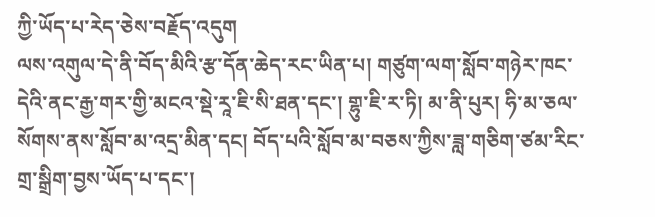ཀྱི་ཡོད་པ་རེད་ཅེས་བརྗོད་འདུག
ལས་འགུལ་དེ་ནི་བོད་མིའི་རྩ་དོན་ཆེད་རང་ཡིན་པ། གཙུག་ལག་སློབ་གཉེར་ཁང་དེའི་ནང་རྒྱ་གར་གྱི་མངའ་སྡེ་རཱ་ཇི་སི་ཐན་དང་། གྷུ་ཇི་ར་ཏི། མ་ནི་པུར། ཧི་མ་ཅལ་སོགས་ནས་སློབ་མ་འདྲ་མིན་དང། བོད་པའི་སློབ་མ་བཅས་ཀྱིས་ཟླ་གཅིག་ཙམ་རིང་གྲ་སྒྲིག་བྱས་ཡོད་པ་དང་།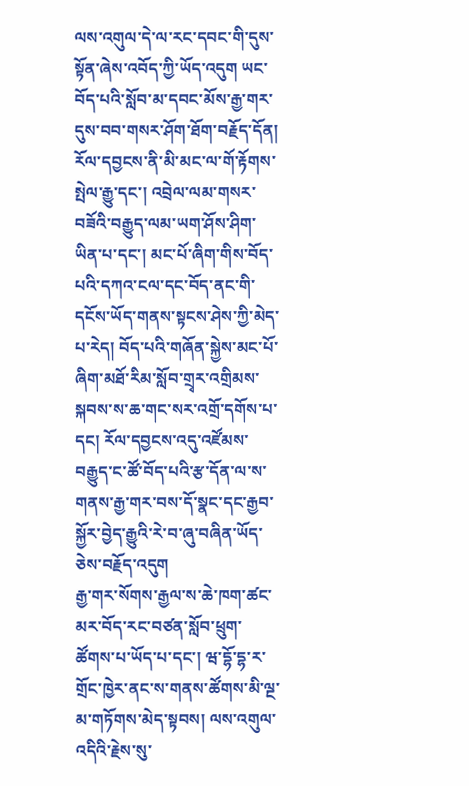ལས་འགུལ་དེ་ལ་རང་དབང་གི་དུས་སྟོན་ཞེས་འབོད་ཀྱི་ཡོད་འདུག ཡང་བོད་པའི་སློབ་མ་དབང་མོས་རྒྱ་གར་དུས་བབ་གསར་ཤོག་ཐོག་བརྗོད་དོན། རོལ་དབྱངས་ནི་མི་མང་ལ་གོ་རྟོགས་སྤེལ་རྒྱུ་དང་། འབྲེལ་ལམ་གསར་བཟོའི་བརྒྱུད་ལམ་ཡག་ཤོས་ཤིག་ཡིན་པ་དང་། མང་པོ་ཞིག་གིས་བོད་པའི་དཀའ་ངལ་དང་བོད་ནང་གི་དངོས་ཡོད་གནས་སྟངས་ཤེས་ཀྱི་མེད་པ་རེད། བོད་པའི་གཞོན་སྐྱེས་མང་པོ་ཞིག་མཐོ་རིམ་སློབ་གྲྭར་འགྲིམས་སྐབས་ས་ཆ་གང་སར་འགྲོ་དགོས་པ་དང། རོལ་དབྱངས་འདུ་འཛོམས་བརྒྱུད་ང་ཚོ་བོད་པའི་རྩ་དོན་ལ་ས་གནས་རྒྱ་གར་བས་དོ་སྣང་དང་རྒྱབ་སྐྱོར་བྱེད་རྒྱུའི་རེ་བ་ཞུ་བཞིན་ཡོད་ཅེས་བརྗོད་འདུག
རྒྱ་གར་སོགས་རྒྱལ་ས་ཆེ་ཁག་ཚང་མར་བོད་རང་བཙན་སློབ་ཕྲུག་ཚོགས་པ་ཡོད་པ་དང་། ཝ་དྷོ་དྷ་ར་གྲོང་ཁྱེར་ནང་ས་གནས་ཚོགས་མི་ལྔ་མ་གཏོགས་མེད་སྟབས། ལས་འགུལ་འདིའི་རྗེས་སུ་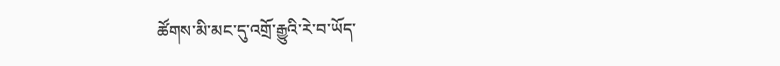ཚོགས་མི་མང་དུ་འགྲོ་རྒྱུའི་རེ་བ་ཡོད་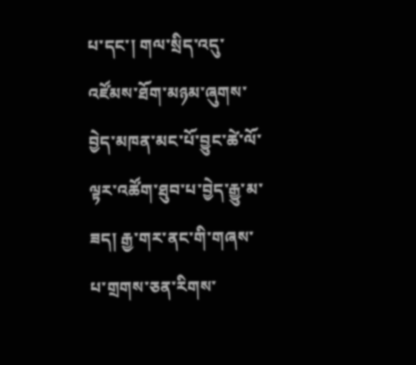པ་དང་། གལ་སྲིད་འདུ་འཛོམས་ཐོག་མཉམ་ཞུགས་བྱེད་མཁན་མང་པོ་བྱུང་ཚེ་ལོ་ལྟར་འཚོག་ཐུབ་པ་བྱེད་རྒྱུ་མ་ཟད། རྒྱ་གར་ནང་གི་གཞས་པ་གྲགས་ཅན་རིགས་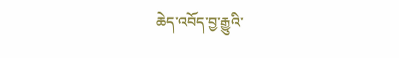ཆེད་འབོད་བྱ་རྒྱུའི་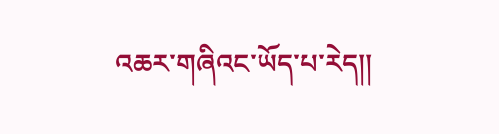འཆར་གཞིའང་ཡོད་པ་རེད།།